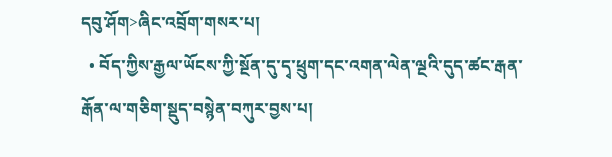དབུ་ཤོག>ཞིང་འབྲོག་གསར་པ།
  • བོད་ཀྱིས་རྒྱལ་ཡོངས་ཀྱི་སྔོན་དུ་དྭ་ཕྲུག་དང་འགན་ལེན་ལྔའི་དུད་ཚང་རྒན་རྒོན་ལ་གཅིག་སྡུད་བསྙེན་བཀུར་བྱས་པ།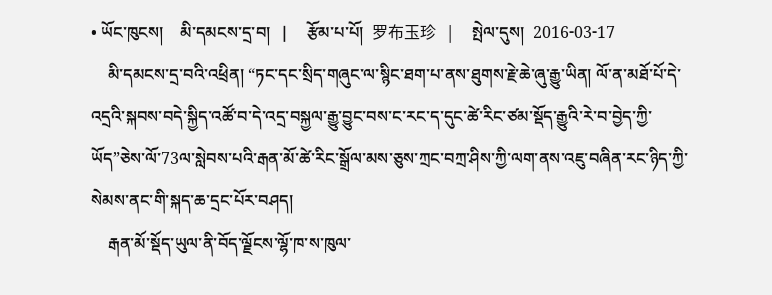• ཡོང་ཁུངས།    མི་དམངས་དྲ་བ།   |     རྩོམ་པ་པོ།  罗布玉珍   |     སྤེལ་དུས།  2016-03-17
    མི་དམངས་དྲ་བའི་འཕྲིན། “ཏང་དང་སྲིད་གཞུང་ལ་སྙིང་ཐག་པ་ནས་ཐུགས་རྗེ་ཆེ་ཞུ་རྒྱུ་ཡིན། ལོ་ན་མཐོ་པོ་དེ་འདྲའི་སྐབས་བདེ་སྐྱིད་འཚོ་བ་དེ་འདྲ་བསྐྱལ་རྒྱུ་བྱུང་བས་ང་རང་ད་དུང་ཚེ་རིང་ཙམ་སྡོད་རྒྱུའི་རེ་བ་བྱེད་ཀྱི་ཡོད”ཅེས་ལོ་73ལ་སླེབས་པའི་རྒན་མོ་ཚེ་རིང་སྒྲོལ་མས་ཅུས་ཀྲང་བཀྲ་ཤིས་ཀྱི་ལག་ནས་འཇུ་བཞིན་རང་ཉིད་ཀྱི་སེམས་ནང་གི་སྐད་ཆ་དྲང་པོར་བཤད།
    རྒན་མོ་སྡོད་ཡུལ་ནི་བོད་ལྗོངས་ལྷོ་ཁ་ས་ཁུལ་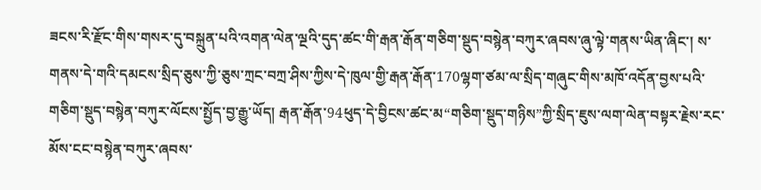ཟངས་རི་རྫོང་གིས་གསར་དུ་བསྐྲུན་པའི་འགན་ལེན་ལྔའི་དུད་ཚང་གི་རྒན་རྒོན་གཅིག་སྡུད་བསྙེན་བཀུར་ཞབས་ཞུ་ལྟེ་གནས་ཡིན་ཞིང་། ས་གནས་དེ་གའི་དམངས་སྲིད་ཅུས་ཀྱི་ཅུས་ཀྲང་བཀྲ་ཤིས་ཀྱིས་དེ་ཁུལ་གྱི་རྒན་རྒོན་170ལྷག་ཙམ་ལ་སྲིད་གཞུང་གིས་མཁོ་འདོན་བྱས་པའི་གཅིག་སྡུད་བསྙེན་བཀུར་ལོངས་སྤྱོད་བྱ་རྒྱུ་ཡོད། རྒན་རྒོན་94ཕུད་དེ་བྱིངས་ཚང་མ“གཅིག་སྡུད་གཉིས”ཀྱི་སྲིད་ཇུས་ལག་ལེན་བསྟར་རྗེས་རང་མོས་ངང་བསྙེན་བཀུར་ཞབས་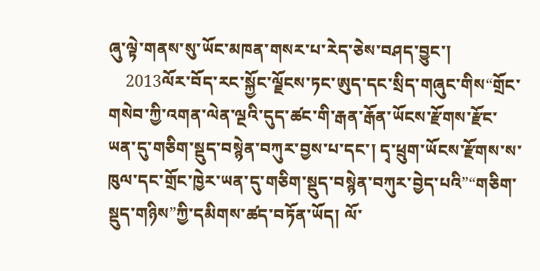ཞུ་ལྟེ་གནས་སུ་ཡོང་མཁན་གསར་པ་རེད་ཅེས་བཤད་བྱུང་།
    2013ལོར་བོད་རང་སྐྱོང་ལྗོངས་ཏང་ཨུད་དང་སྲིད་གཞུང་གིས“གྲོང་གསེབ་ཀྱི་འགན་ལེན་ལྔའི་དུད་ཚང་གི་རྒན་རྒོན་ཡོངས་རྫོགས་རྫོང་ཡན་དུ་གཅིག་སྡུད་བསྙེན་བཀུར་བྱས་པ་དང་། དྭ་ཕྲུག་ཡོངས་རྫོགས་ས་ཁུལ་དང་གྲོང་ཁྱེར་ཡན་དུ་གཅིག་སྡུད་བསྙེན་བཀུར་བྱེད་པའི”“གཅིག་སྡུད་གཉིས”ཀྱི་དམིགས་ཚད་བཏོན་ཡོད། ལོ་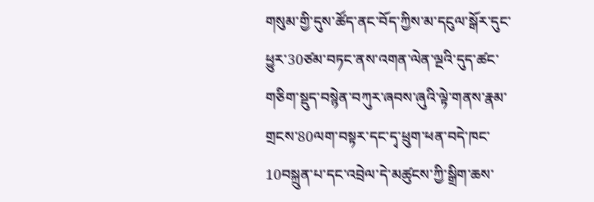གསུམ་གྱི་དུས་ཚོད་ནང་བོད་ཀྱིས་མ་དངུལ་སྒོར་དུང་ཕྱུར་30ཙམ་བཏང་ནས་འགན་ལེན་ལྔའི་དུད་ཚང་གཅིག་སྡུད་བསྙེན་བཀུར་ཞབས་ཞུའི་ལྟེ་གནས་རྣམ་གྲངས་80ལག་བསྟར་དང་དྭ་ཕྲུག་ཕན་བདེ་ཁང་10བསྐྲུན་པ་དང་འབྲེལ་དེ་མཚུངས་ཀྱི་སྒྲིག་ཆས་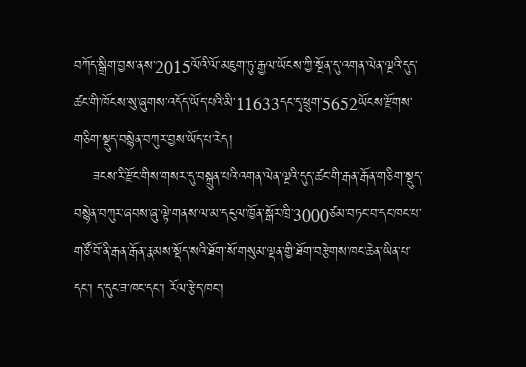བཀོད་སྒྲིག་བྱས་ནས་2015ལོའི་ལོ་མཇུག་ཏུ་རྒྱལ་ཡོངས་ཀྱི་སྔོན་དུ་འགན་ལེན་ལྔའི་དུད་ཚང་གི་ཁོངས་སུ་ཞུགས་འདོད་ཡོད་པའི་མི་11633དང་དྭ་ཕྲུག་5652ཡོངས་རྫོགས་གཅིག་སྡུད་བསྙེན་བཀུར་བྱས་ཡོད་པ་རེད།
    ཟངས་རི་རྫོང་གིས་གསར་དུ་བསྐྲུན་པའི་འགན་ལེན་ལྔའི་དུད་ཚང་གི་རྒན་རྒོན་གཅིག་སྡུད་བསྙེན་བཀུར་ཞབས་ཞུ་ལྟེ་གནས་ལ་མ་དངུལ་ཁྱོན་སྒོར་ཁྲི་3000ཙམ་བཏང་བ་དང་ཁང་པ་གཙོ་བོ་ནི་རྒན་རྒོན་རྣམས་སྡོད་སའི་ཐོག་སོ་གསུམ་ལྡན་གྱི་ཐོག་བརྩེགས་ཁང་ཆེན་ཡིན་པ་དང་། ད་དུང་ཟ་ཁང་དང་། རོལ་རྩེད་ཁང་།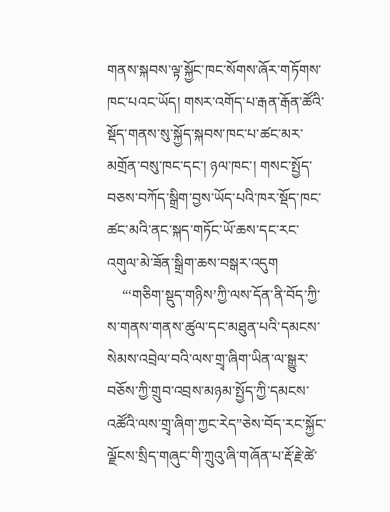གནས་སྐབས་ལྟ་སྐྱོང་ཁང་སོགས་ཞོར་གཏོགས་ཁང་པའང་ཡོད། གསར་འགོད་པ་རྒན་རྒོན་ཚོའི་སྡོད་གནས་སུ་སྐྱོད་སྐབས་ཁང་པ་ཚང་མར་མགྲོན་བསུ་ཁང་དང་། ཉལ་ཁང་། གསང་སྤྱོད་བཅས་བཀོད་སྒྲིག་བྱས་ཡོད་པའི་ཁར་སྡོད་ཁང་ཚང་མའི་ནང་སྐད་གཏོང་ཡོ་ཆས་དང་རང་འགུལ་མེ་ཟོན་སྒྲིག་ཆས་བསྒར་འདུག
    “‘གཅིག་སྡུད་གཉིས’ཀྱི་ལས་དོན་ནི་བོད་ཀྱི་ས་གནས་གནས་ཚུལ་དང་མཐུན་པའི་དམངས་སེམས་འབྲེལ་བའི་ལས་གྲྭ་ཞིག་ཡིན་ལ་སྒྱུར་བཅོས་ཀྱི་གྲུབ་འབྲས་མཉམ་སྤྱོད་ཀྱི་དམངས་འཚོའི་ལས་གྲྭ་ཞིག་ཀྱང་རེད”ཅེས་བོད་རང་སྐྱོང་ལྗོངས་སྲིད་གཞུང་གི་ཀྲུའུ་ཞི་གཞོན་པ་རྡོ་རྗེ་ཚེ་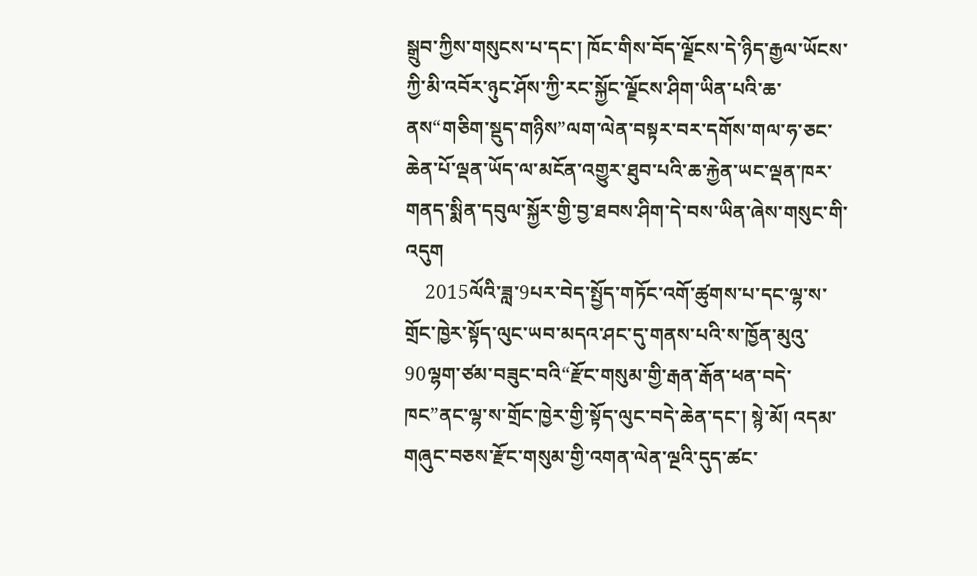སྒྲུབ་ཀྱིས་གསུངས་པ་དང་། ཁོང་གིས་བོད་ལྗོངས་དེ་ཉིད་རྒྱལ་ཡོངས་ཀྱི་མི་འབོར་ཉུང་ཤོས་ཀྱི་རང་སྐྱོང་ལྗོངས་ཤིག་ཡིན་པའི་ཆ་ནས“གཅིག་སྡུད་གཉིས”ལག་ལེན་བསྟར་བར་དགོས་གལ་ཧ་ཅང་ཆེན་པོ་ལྡན་ཡོད་ལ་མངོན་འགྱུར་ཐུབ་པའི་ཆ་རྐྱེན་ཡང་ལྡན་ཁར་གནད་སྨིན་དབུལ་སྐྱོར་གྱི་བྱ་ཐབས་ཤིག་དེ་བས་ཡིན་ཞེས་གསུང་གི་འདུག
    2015ལོའི་ཟླ་9པར་བེད་སྤྱོད་གཏོང་འགོ་ཚུགས་པ་དང་ལྷ་ས་གྲོང་ཁྱེར་སྟོད་ལུང་ཡབ་མདའ་ཤང་དུ་གནས་པའི་ས་ཁྱོན་མུའུ་90ལྷག་ཙམ་བཟུང་བའི“རྫོང་གསུམ་གྱི་རྒན་རྒོན་ཕན་བདེ་ཁང”ནང་ལྷ་ས་གྲོང་ཁྱེར་གྱི་སྟོད་ལུང་བདེ་ཆེན་དང་། སྙེ་མོ། འདམ་གཞུང་བཅས་རྫོང་གསུམ་གྱི་འགན་ལེན་ལྔའི་དུད་ཚང་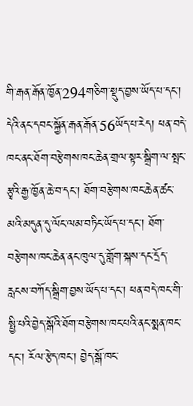གི་རྒན་རྒོན་ཁྱོན་294གཅིག་སྡུད་བྱས་ཡོད་པ་དང་། དེའི་ནང་དབང་སྐྱོན་རྒན་རྒོན་56ཡོད་པ་རེད། ཕན་བདེ་ཁང་ནང་ཐོག་བརྩེགས་ཁང་ཆེན་གྲལ་སྟར་སྒྲིག་ལ་སྤང་རྩྭའི་རྒྱ་ཁྱོན་ཆེ་བ་དང་། ཐོག་བརྩེགས་ཁང་ཆེན་ཚང་མའི་མདུན་དུ་ལོང་ལམ་བཏིང་ཡོད་པ་དང་། ཐོག་བརྩེགས་ཁང་ཆེན་ནང་ཁུལ་དུ་གློག་སྐས་དང་དྲོད་རླངས་བཀོད་སྒྲིག་བྱས་ཡོད་པ་དང་། ཕན་བདེ་ཁང་གི་སྤྱི་པའི་བྱེད་སྒོའི་ཐོག་བརྩེགས་ཁང་པའི་ནང་སྨན་ཁང་དང་། རོལ་རྩེད་ཁང་། བྱེད་སྒོ་ཁང་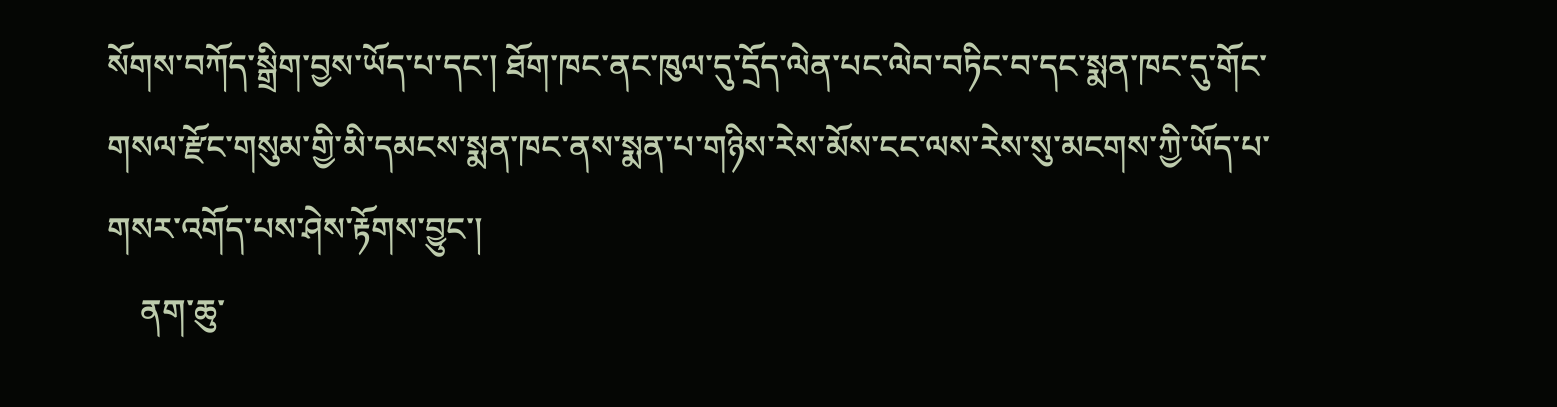སོགས་བཀོད་སྒྲིག་བྱས་ཡོད་པ་དང་། ཐོག་ཁང་ནང་ཁུལ་དུ་དྲོད་ལེན་པང་ལེབ་བཏིང་བ་དང་སྨན་ཁང་དུ་གོང་གསལ་རྫོང་གསུམ་གྱི་མི་དམངས་སྨན་ཁང་ནས་སྨན་པ་གཉིས་རེས་མོས་ངང་ལས་རེས་སུ་མངགས་ཀྱི་ཡོད་པ་གསར་འགོད་པས་ཤེས་རྟོགས་བྱུང་།
    ནག་ཆུ་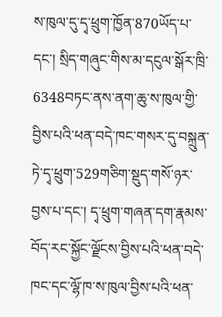ས་ཁུལ་དུ་དྭ་ཕྲུག་ཁྱོན་870ཡོད་པ་དང་། སྲིད་གཞུང་གིས་མ་དངུལ་སྒོར་ཁྲི་6348བཏང་ནས་ནག་ཆུ་ས་ཁུལ་གྱི་བྱིས་པའི་ཕན་བདེ་ཁང་གསར་དུ་བསྐྲུན་ཏེ་དྭ་ཕྲུག་529གཅིག་སྡུད་གསོ་ཉར་བྱས་པ་དང་། དྭ་ཕྲུག་གཞན་དག་རྣམས་བོད་རང་སྐྱོང་ལྗོངས་བྱིས་པའི་ཕན་བདེ་ཁང་དང་ལྷོ་ཁ་ས་ཁུལ་བྱིས་པའི་ཕན་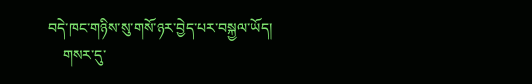བདེ་ཁང་གཉིས་སུ་གསོ་ཉར་བྱེད་པར་བསྐྱལ་ཡོད།
    གསར་དུ་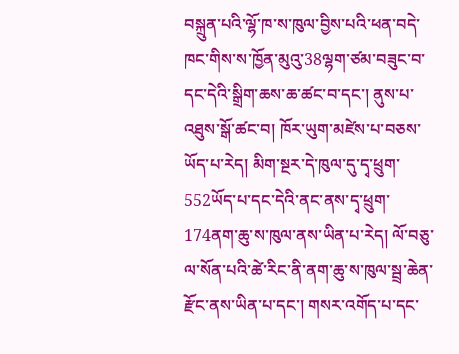བསྐྲུན་པའི་ལྷོ་ཁ་ས་ཁུལ་བྱིས་པའི་ཕན་བདེ་ཁང་གིས་ས་ཁྱོན་མུའུ་38ལྷག་ཙམ་བཟུང་བ་དང་དེའི་སྒྲིག་ཆས་ཆ་ཚང་བ་དང་། ནུས་པ་འཐུས་སྒོ་ཚང་བ། ཁོར་ཡུག་མཛེས་པ་བཅས་ཡོད་པ་རེད། མིག་སྔར་དེ་ཁུལ་དུ་དྭ་ཕྲུག་552ཡོད་པ་དང་དེའི་ནང་ནས་དྭ་ཕྲུག་174ནག་ཆུ་ས་ཁུལ་ནས་ཡིན་པ་རེད། ལོ་བཅུ་ལ་སོན་པའི་ཚེ་རིང་ནི་ནག་ཆུ་ས་ཁུལ་སྦྲ་ཆེན་རྫོང་ནས་ཡིན་པ་དང་། གསར་འགོད་པ་དང་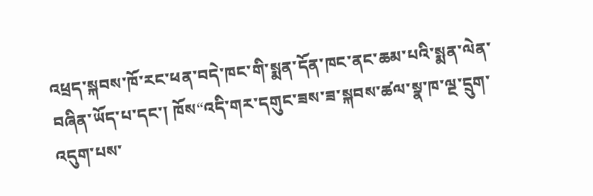འཕྲད་སྐབས་ཁོ་རང་ཕན་བདེ་ཁང་གི་སྨན་དོན་ཁང་ནང་ཆམ་པའི་སྨན་ལེན་བཞིན་ཡོད་པ་དང་། ཁོས“འདི་གར་དགུང་ཟས་ཟ་སྐབས་ཚལ་སྣ་ཁ་ལྔ་དྲུག་འདུག་པས་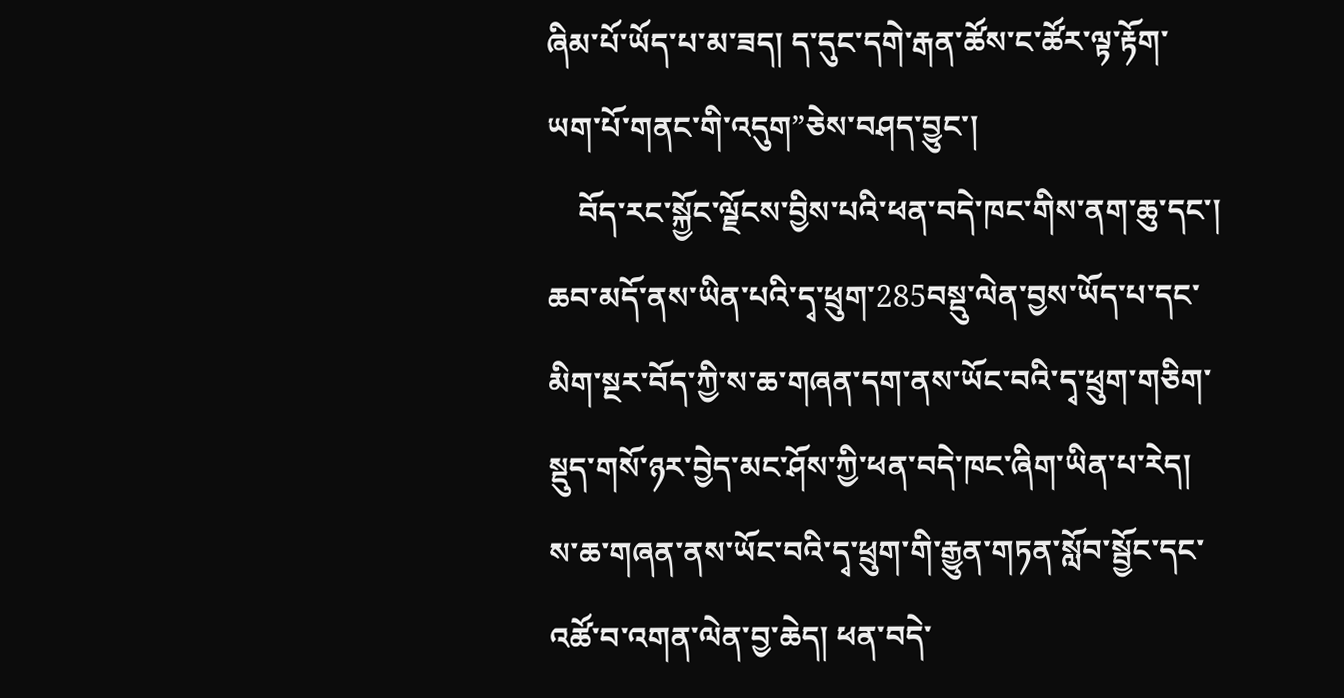ཞིམ་པོ་ཡོད་པ་མ་ཟད། ད་དུང་དགེ་རྒན་ཚོས་ང་ཚོར་ལྟ་རྟོག་ཡག་པོ་གནང་གི་འདུག”ཅེས་བཤད་བྱུང་།
    བོད་རང་སྐྱོང་ལྗོངས་བྱིས་པའི་ཕན་བདེ་ཁང་གིས་ནག་ཆུ་དང་། ཆབ་མདོ་ནས་ཡིན་པའི་དྭ་ཕྲུག་285བསྡུ་ལེན་བྱས་ཡོད་པ་དང་མིག་སྔར་བོད་ཀྱི་ས་ཆ་གཞན་དག་ནས་ཡོང་བའི་དྭ་ཕྲུག་གཅིག་སྡུད་གསོ་ཉར་བྱེད་མང་ཤོས་ཀྱི་ཕན་བདེ་ཁང་ཞིག་ཡིན་པ་རེད། ས་ཆ་གཞན་ནས་ཡོང་བའི་དྭ་ཕྲུག་གི་རྒྱུན་གཏན་སློབ་སྦྱོང་དང་འཚོ་བ་འགན་ལེན་བྱ་ཆེད། ཕན་བདེ་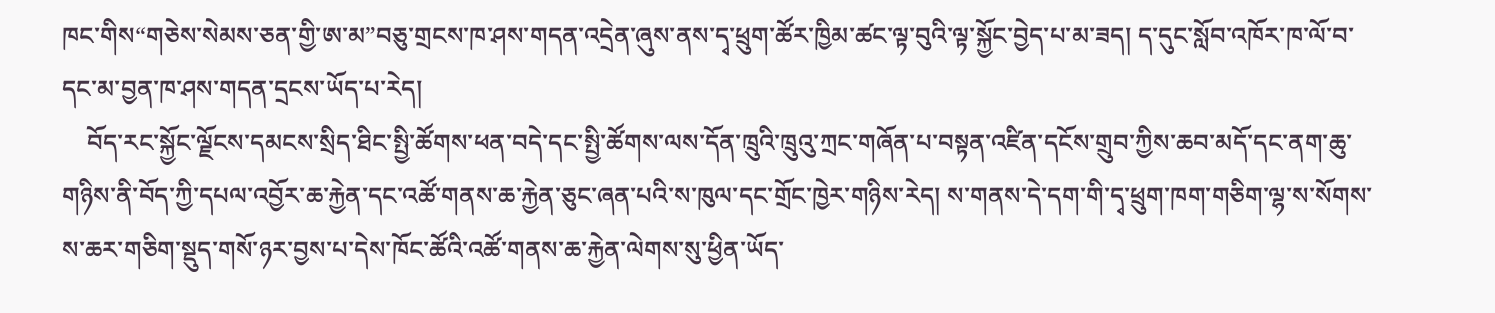ཁང་གིས“གཅེས་སེམས་ཅན་གྱི་ཨ་མ”བཅུ་གྲངས་ཁ་ཤས་གདན་འདྲེན་ཞུས་ནས་དྭ་ཕྲུག་ཚོར་ཁྱིམ་ཚང་ལྟ་བུའི་ལྟ་སྐྱོང་བྱེད་པ་མ་ཟད། ད་དུང་སློབ་འཁོར་ཁ་ལོ་བ་དང་མ་བྱན་ཁ་ཤས་གདན་དྲངས་ཡོད་པ་རེད།
    བོད་རང་སྐྱོང་ལྗོངས་དམངས་སྲིད་ཐིང་སྤྱི་ཚོགས་ཕན་བདེ་དང་སྤྱི་ཚོགས་ལས་དོན་ཁྲུའི་ཁྲུའུ་ཀྲང་གཞོན་པ་བསྟན་འཛིན་དངོས་གྲུབ་ཀྱིས་ཆབ་མདོ་དང་ནག་ཆུ་གཉིས་ནི་བོད་ཀྱི་དཔལ་འབྱོར་ཆ་རྐྱེན་དང་འཚོ་གནས་ཆ་རྐྱེན་ཅུང་ཞན་པའི་ས་ཁུལ་དང་གྲོང་ཁྱེར་གཉིས་རེད། ས་གནས་དེ་དག་གི་དྭ་ཕྲུག་ཁག་གཅིག་ལྷ་ས་སོགས་ས་ཆར་གཅིག་སྡུད་གསོ་ཉར་བྱས་པ་དེས་ཁོང་ཚོའི་འཚོ་གནས་ཆ་རྐྱེན་ལེགས་སུ་ཕྱིན་ཡོད་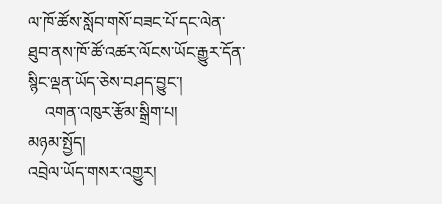ལ་ཁོ་ཚོས་སློབ་གསོ་བཟང་པོ་དང་ལེན་ཐུབ་ནས་ཁོ་ཚོ་འཚར་ལོངས་ཡོང་རྒྱུར་དོན་སྙིང་ལྡན་ཡོད་ཅེས་བཤད་བྱུང་།
    འགན་འཁུར་རྩོམ་སྒྲིག་པ།
མཉམ་སྤྱོད།
འབྲེལ་ཡོད་གསར་འགྱུར།